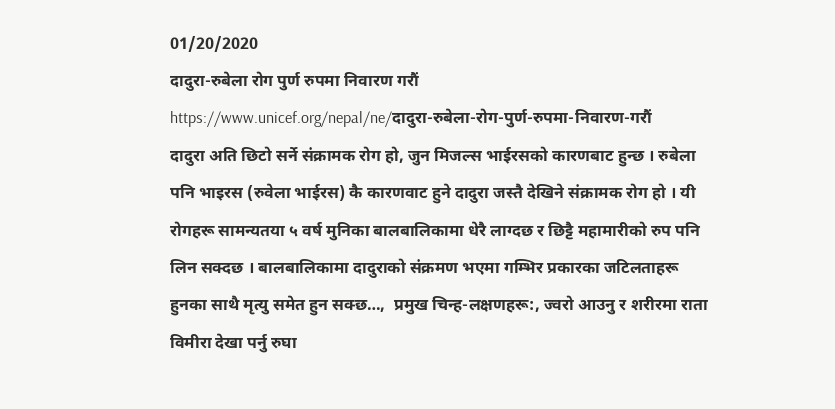01/20/2020
दादुरा-रुबेला रोग पुर्ण रुपमा निवारण गरौं
https://www.unicef.org/nepal/ne/दादुरा-रुबेला-रोग-पुर्ण-रुपमा-निवारण-गरौं
दादुरा अति छिटो सर्ने संक्रामक रोग हो, जुन मिजल्स भाईरसको कारणबाट हुन्छ । रुबेला पनि भाइरस (रुवेला भाईरस) कै कारणवाट हुने दादुरा जस्तै देखिने संक्रामक रोग हो । यी रोगहरू सामन्यतया ५ वर्ष मुनिका बालबालिकामा धेरै लाग्दछ र छिट्टै महामारीको रुप पनि लिन सक्दछ । बालबालिकामा दादुराको संक्रमण भएमा गम्भिर प्रकारका जटिलताहरू हुनका साथै मृत्यु समेत हुन सक्छ…,  प्रमुख चिन्ह-लक्षणहरू:, ज्वरो आउनु र शरीरमा राता विमीरा देखा पर्नु रुघा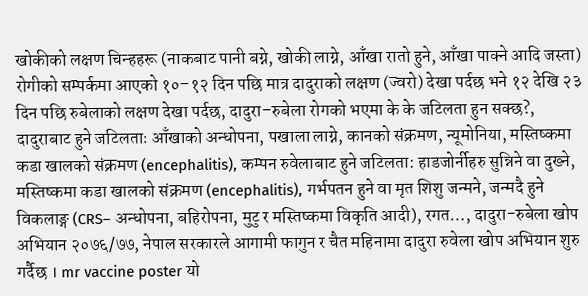खोकीको लक्षण चिन्हहरू (नाकबाट पानी बग्ने, खोकी लाग्ने, आँखा रातो हुने, आँखा पाक्ने आदि जस्ता) रोगीको सम्पर्कमा आएको १०–१२ दिन पछि मात्र दादुराको लक्षण (ज्वरो) देखा पर्दछ भने १२ देखि २३ दिन पछि रुबेलाको लक्षण देखा पर्दछ, दादुरा–रुबेला रोगको भएमा के के जटिलता हुन सक्छ?, दादुराबाट हुने जटिलताः आँखाको अन्धोपना, पखाला लाग्ने, कानको संक्रमण, न्यूमोनिया, मस्तिष्कमा कडा खालको संक्रमण (encephalitis), कम्पन रुवेलाबाट हुने जटिलता: हाडजोर्नीहरु सुन्निने वा दुख्ने, मस्तिष्कमा कडा खालको संक्रमण (encephalitis), गर्भपतन हुने वा मृत शिशु जन्मने, जन्मदै हुने विकलाङ्ग (CRS– अन्धोपना, बहिरोपना, मुटु र मस्तिष्कमा विकृति आदी), रगत…, दादुरा-रुबेला खोप अभियान २०७६/७७, नेपाल सरकारले आगामी फागुन र चैत महिनामा दादुरा रुवेला खोप अभियान शुरु गर्दैछ । mr vaccine poster यो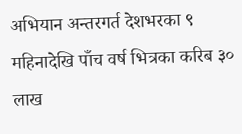अभियान अन्तरगर्त देशभरका ९ महिनादेखि पाँच वर्ष भित्रका करिब ३० लाख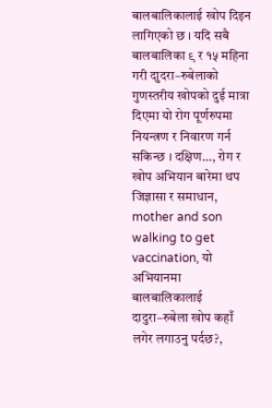बालबालिकालाई खोप दिइन लागिएको छ । यदि सबै बालबालिका ९ र १५ महिना गरी दाुदरा–रुबेलाको गुणस्तरीय खोपको दुई मात्रा दिएमा यो रोग पूर्णरुपमा नियन्त्रण र निवारण गर्न सकिन्छ । दक्षिण…, रोग र खोप अभियान बारेमा थप जिज्ञासा र समाधान, mother and son walking to get vaccination, यो अभियानमा बालबालिकालाई दादुरा–रुबेला खोप कहाँ लगेर लगाउनु पर्दछ?,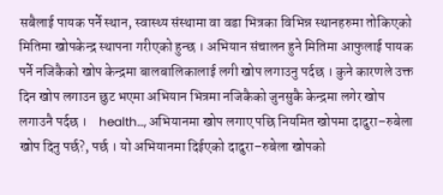सबैलाई पायक पर्ने स्थान, स्वास्थ्य संस्थामा वा वडा भित्रका विभिन्न स्थानहरुमा तोकिएको मितिमा खोपकेन्द्र स्थापना गरीएको हुन्छ । अभियान संचालन हुने मितिमा आफुलाई पायक पर्ने नजिकैको खोप केन्द्रमा बालबालिकालाई लगी खोप लगाउनु पर्दछ । कुने कारणले उक्त दिन खोप लगाउन छुट भएमा अभियान भित्रमा नजिकैको जुनसुकै केन्द्रमा लगेर खोप लगाउनै पर्दछ ।    health…, अभियानमा खोप लगाए पछि नियमित खोपमा दादुरा–रुबेला खोप दिनु पर्छ?, पर्छ । यो अभियानमा दिईएको दादुरा–रुबेला खोपको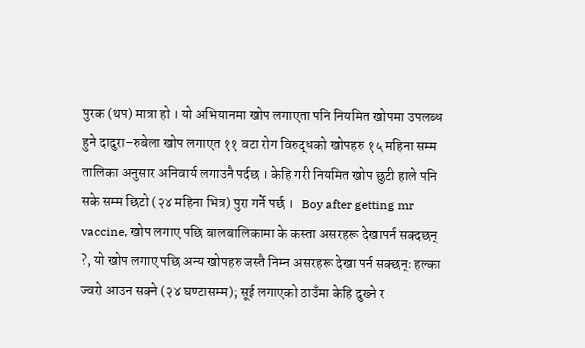पुरक (थप) मात्रा हो । यो अभियानमा खोप लगाएता पनि नियमित खोपमा उपलब्ध हुने दादुरा–रुबेला खोप लगाएत ११ वटा रोग विरुद्धको खोपहरु १५ महिना सम्म तालिका अनुसार अनिवार्य लगाउनै पर्दछ । केहि गरी नियमित खोप छुटी हाले पनि सके सम्म छिटो (२४ महिना भित्र) पुरा गर्ने पर्छ ।   Boy after getting mr vaccine, खोप लगाए पछि बालबालिकामा के कस्ता असरहरू देखापर्न सक्दछन् ?, यो खोप लगाए पछि अन्य खोपहरु जस्तै निम्न असरहरू देखा पर्न सक्छन्ः हल्का ज्वरो आउन सक्ने (२४ घण्टासम्म); सूई लगाएको ठाउँमा केहि दुख्ने र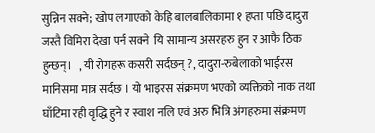सुन्निन सक्ने; खोप लगाएको केहि बालबालिकामा १ हप्ता पछि दादुरा जस्तै विमिरा देखा पर्न सक्ने  यि सामान्य असरहरु हुन र आफै ठिक हुन्छन्।   , यी रोगहरू कसरी सर्दछन् ?, दादुरा-रुबेलाको भाईरस मानिसमा मात्र सर्दछ । यो भाइरस संक्रमण भएको व्यक्तिको नाक तथा घाँटिमा रही वृद्धि हुने र स्वाश नलि एवं अरु भित्रि अंगहरुमा संक्रमण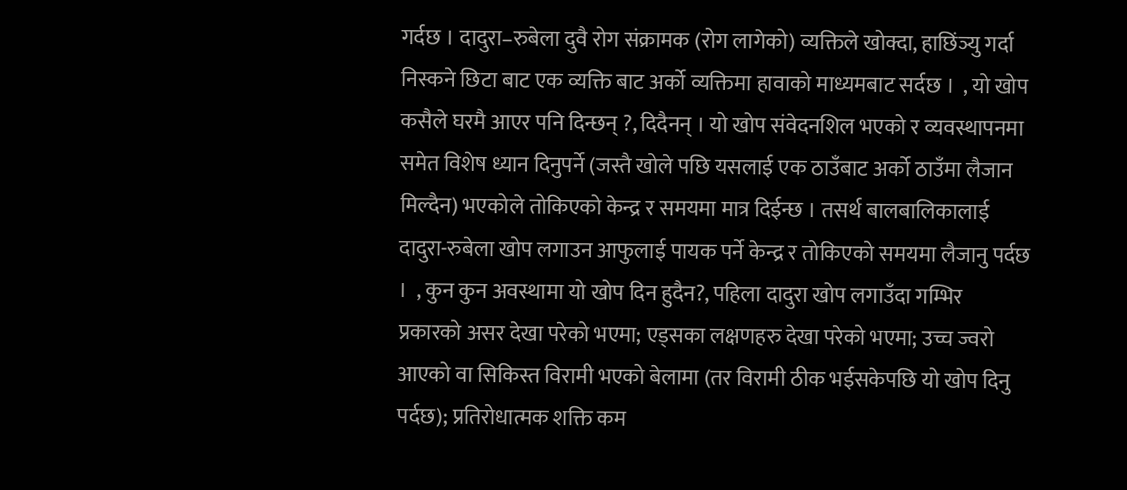गर्दछ । दादुरा–रुबेला दुवै रोग संक्रामक (रोग लागेको) व्यक्तिले खोक्दा, हाछिंञ्यु गर्दा निस्कने छिटा बाट एक व्यक्ति बाट अर्को व्यक्तिमा हावाको माध्यमबाट सर्दछ ।  , यो खोप कसैले घरमै आएर पनि दिन्छन् ?, दिदैनन् । यो खोप संवेदनशिल भएको र व्यवस्थापनमा समेत विशेष ध्यान दिनुपर्ने (जस्तै खोले पछि यसलाई एक ठाउँबाट अर्को ठाउँमा लैजान मिल्दैन) भएकोले तोकिएको केन्द्र र समयमा मात्र दिईन्छ । तसर्थ बालबालिकालाई दादुरा-रुबेला खोप लगाउन आफुलाई पायक पर्ने केन्द्र र तोकिएको समयमा लैजानु पर्दछ ।  , कुन कुन अवस्थामा यो खोप दिन हुदैन?, पहिला दादुरा खोप लगाउँदा गम्भिर प्रकारको असर देखा परेको भएमा; एड्सका लक्षणहरु देखा परेको भएमा; उच्च ज्वरो आएको वा सिकिस्त विरामी भएको बेलामा (तर विरामी ठीक भईसकेपछि यो खोप दिनु पर्दछ); प्रतिरोधात्मक शक्ति कम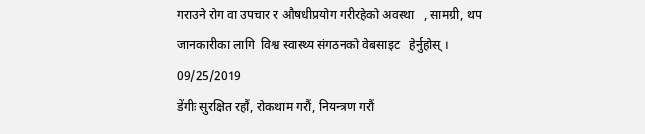गराउने रोग वा उपचार र औषधीप्रयोग गरीरहेको अवस्था   , सामग्री, थप जानकारीका लागि  विश्व स्वास्थ्य संगठनको वेबसाइट   हेर्नुहोस् ।
09/25/2019
डेंगीः सुरक्षित रहौं, रोकथाम गरौं, नियन्त्रण गरौं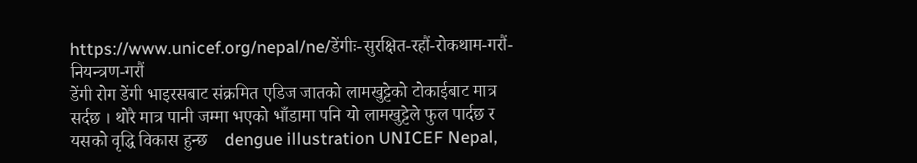https://www.unicef.org/nepal/ne/डेंगीः-सुरक्षित-रहौं-रोकथाम-गरौं-नियन्त्रण-गरौं
डेंगी रोग डेंगी भाइरसबाट संक्रमित एडिज जातको लामखुट्टेको टोकाईबाट मात्र सर्दछ । थोरै मात्र पानी जम्मा भएको भाँडामा पनि यो लामखुट्टेले फुल पार्दछ र यसको वृद्धि विकास हुन्छ    dengue illustration UNICEF Nepal,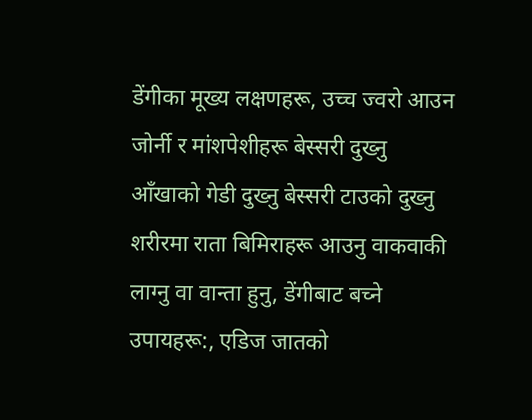डेंगीका मूख्य लक्षणहरू, उच्च ज्वरो आउन जोर्नी र मांशपेशीहरू बेस्सरी दुख्नु  आँखाको गेडी दुख्नु बेस्सरी टाउको दुख्नु शरीरमा राता बिमिराहरू आउनु वाकवाकी लाग्नु वा वान्ता हुनु, डेंगीबाट बच्ने उपायहरू:, एडिज जातको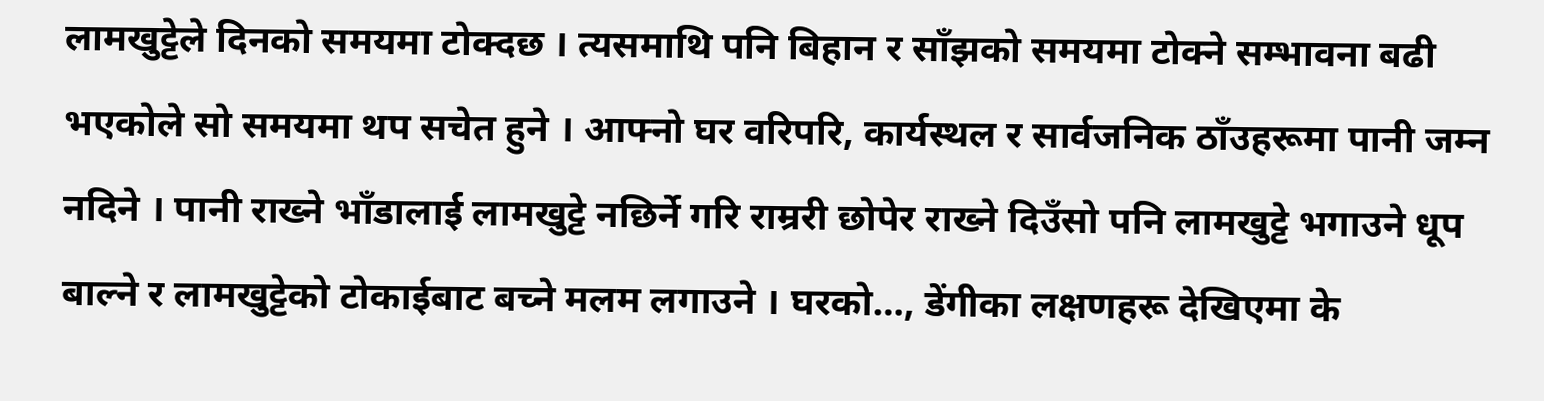लामखुट्टेले दिनको समयमा टोक्दछ । त्यसमाथि पनि बिहान र साँझको समयमा टोक्ने सम्भावना बढी भएकोले सो समयमा थप सचेत हुने । आफ्नो घर वरिपरि, कार्यस्थल र सार्वजनिक ठाँउहरूमा पानी जम्न नदिने । पानी राख्ने भाँडालार्ई लामखुट्टे नछिर्ने गरि राम्ररी छोपेर राख्ने दिउँसो पनि लामखुट्टे भगाउने धूप बाल्ने र लामखुट्टेको टोकाईबाट बच्ने मलम लगाउने । घरको…, डेंगीका लक्षणहरू देखिएमा के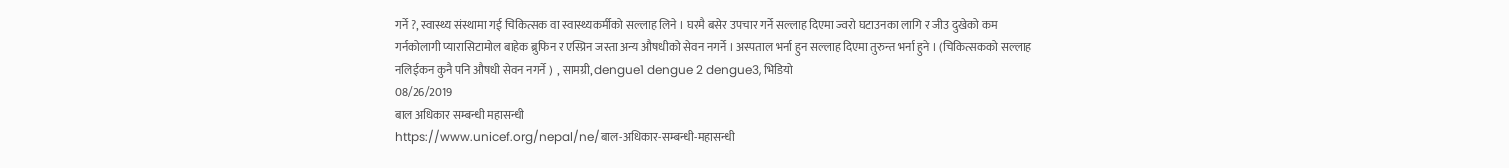गर्ने ?, स्वास्थ्य संस्थामा गई चिकित्सक वा स्वास्थ्यकर्मीको सल्लाह लिने । घरमै बसेर उपचार गर्ने सल्लाह दिएमा ज्वरो घटाउनका लागि र जीउ दुखेको कम गर्नकोलागी प्यारासिटामोल बाहेक ब्रुफिन र एस्प्रिन जस्ता अन्य औषधीको सेवन नगर्ने । अस्पताल भर्ना हुन सल्लाह दिएमा तुरुन्त भर्ना हुने । (चिकित्सकको सल्लाह नलिईकन कुनै पनि औषधी सेवन नगर्ने )  , सामग्री, dengue1 dengue 2 dengue3, भिडियो
08/26/2019
बाल अधिकार सम्बन्धी महासन्धी
https://www.unicef.org/nepal/ne/बाल-अधिकार-सम्बन्धी-महासन्धी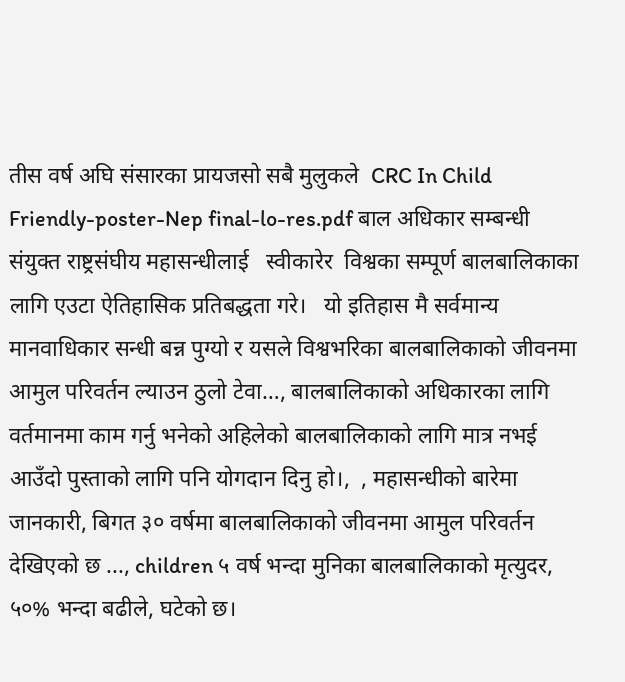तीस वर्ष अघि संसारका प्रायजसो सबै मुलुकले  CRC In Child Friendly-poster-Nep final-lo-res.pdf बाल अधिकार सम्बन्धी संयुक्त राष्ट्रसंघीय महासन्धीलाई   स्वीकारेर  विश्वका सम्पूर्ण बालबालिकाका लागि एउटा ऐतिहासिक प्रतिबद्धता गरे।   यो इतिहास मै सर्वमान्य मानवाधिकार सन्धी बन्न पुग्यो र यसले विश्वभरिका बालबालिकाको जीवनमा आमुल परिवर्तन ल्याउन ठुलो टेवा…, बालबालिकाको अधिकारका लागि वर्तमानमा काम गर्नु भनेको अहिलेको बालबालिकाको लागि मात्र नभई आउँदो पुस्ताको लागि पनि योगदान दिनु हो।,  , महासन्धीको बारेमा जानकारी, बिगत ३० वर्षमा बालबालिकाको जीवनमा आमुल परिवर्तन देखिएको छ ..., children ५ वर्ष भन्दा मुनिका बालबालिकाको मृत्युदर, ५०% भन्दा बढीले, घटेको छ।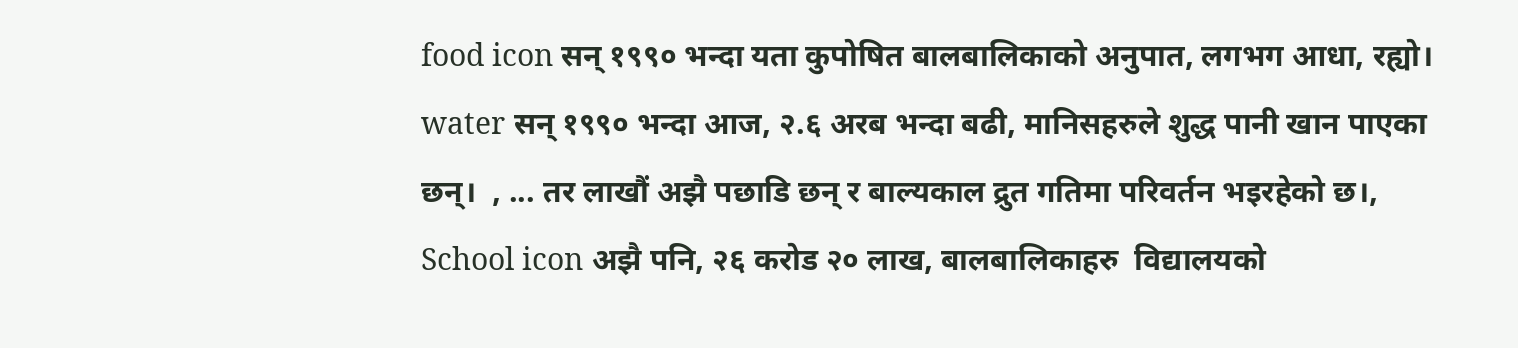food icon सन् १९९० भन्दा यता कुपोषित बालबालिकाको अनुपात, लगभग आधा, रह्यो।   water सन् १९९० भन्दा आज, २.६ अरब भन्दा बढी, मानिसहरुले शुद्ध पानी खान पाएका छन्।  , ... तर लाखौं अझै पछाडि छन् र बाल्यकाल द्रुत गतिमा परिवर्तन भइरहेको छ।, School icon अझै पनि, २६ करोड २० लाख, बालबालिकाहरु  विद्यालयको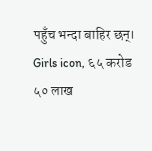पहुँच भन्दा बाहिर छन्। Girls icon, ६५ करोड ५० लाख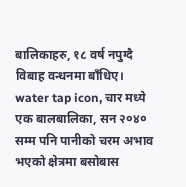बालिकाहरु, १८ वर्ष नपुग्दै विबाह वन्धनमा बाँधिए।  water tap icon, चार मध्ये एक बालबालिका, सन २०४० सम्म पनि पानीको चरम अभाव भएको क्षेत्रमा बसोबास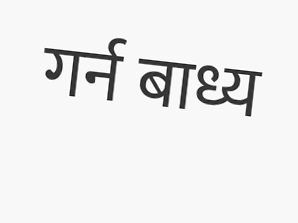गर्न बाध्य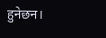हुनेछन।